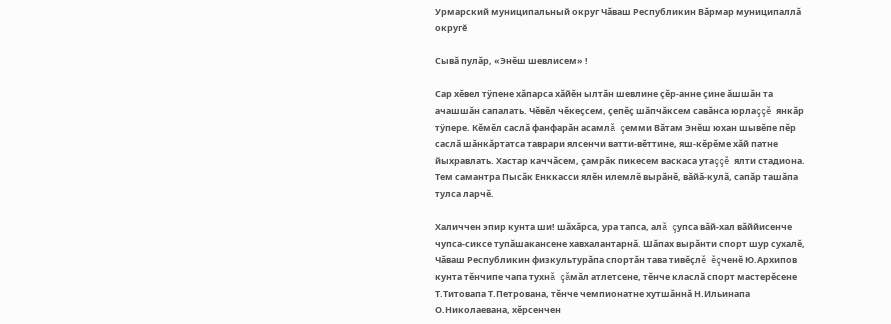Урмарский муниципальный округ Чăваш Республикин Вăрмар муниципаллă округě

Сывă пулăр, «Энĕш шевлисем» !

Сар хĕвел тÿпене хăпарса хăйĕн ылтăн шевлине çĕр-анне çине ăшшăн та ачашшăн сапалать. Чĕвĕл чĕкеçсем, çепĕç шăпчăксем савăнса юрлаççĕ янкăр тÿпере. Кĕмĕл саслă фанфарăн асамлă çемми Вăтам Энĕш юхан шывĕпе пĕр саслă шăнкăртатса таврари ялсенчи ватти-вĕттине, яш-кĕрĕме хăй патне йыхравлать. Хастар каччăсем, çамрăк пикесем васкаса утаççĕ ялти стадиона. Тем самантра Пысăк Енккасси ялĕн илемлĕ вырăнĕ, вăйă-кулă, сапăр ташăпа тулса ларчĕ.

Халиччен эпир кунта ши! шăхăрса, ура тапса, алă çупса вăй-хал вăййисенче чупса-сиксе тупăшакансене хавхалантарнă. Шăпах вырăнти спорт шур сухалĕ, Чăваш Республикин физкультурăпа спортăн тава тивĕçлĕ ĕçченĕ Ю.Архипов кунта тĕнчипе чапа тухнă çăмăл атлетсене, тĕнче класлă спорт мастерĕсене Т.Титовапа Т.Петрована, тĕнче чемпионатне хутшăннă Н.Ильинапа О.Николаевана, хĕрсенчен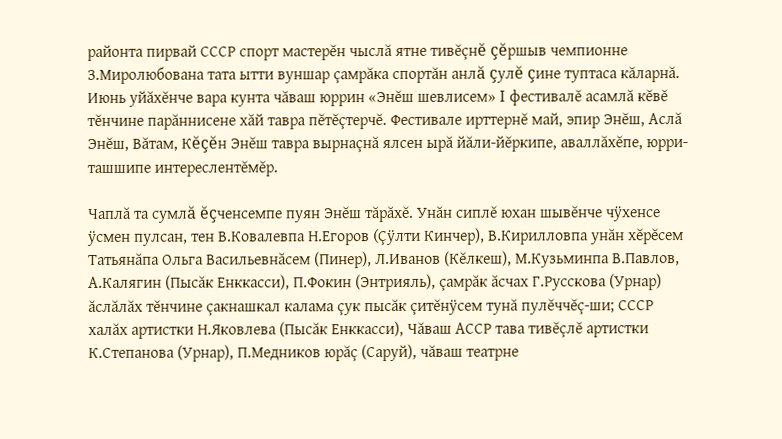районта пирвай СССР спорт мастерĕн чыслă ятне тивĕçнĕ çĕршыв чемпионне З.Миролюбована тата ытти вуншар çамрăка спортăн анлă çулĕ çине туптаса кăларнă. Июнь уйăхĕнче вара кунта чăваш юррин «Энĕш шевлисем» I фестивалĕ асамлă кĕвĕ тĕнчине парăннисене хăй тавра пĕтĕçтерчĕ. Фестивале ирттернĕ май, эпир Энĕш, Аслă Энĕш, Вăтам, Кĕçĕн Энĕш тавра вырнаçнă ялсен ырă йăли-йĕркипе, аваллăхĕпе, юрри-ташшипе интереслентĕмĕр.

Чаплă та сумлă ĕçченсемпе пуян Энĕш тăрăхĕ. Унăн сиплĕ юхан шывĕнче чÿхенсе ÿсмен пулсан, тен В.Ковалевпа Н.Егоров (Çÿлти Кинчер), В.Кирилловпа унăн хĕрĕсем Татьянăпа Ольга Васильевнăсем (Пинер), Л.Иванов (Кĕлкеш), М.Кузьминпа В.Павлов, А.Калягин (Пысăк Енккасси), П.Фокин (Энтрияль), çамрăк ăсчах Г.Русскова (Урнар) ăслăлăх тĕнчине çакнашкал калама çук пысăк çитĕнÿсем тунă пулĕччĕç-ши; СССР халăх артистки Н.Яковлева (Пысăк Енккасси), Чăваш АССР тава тивĕçлĕ артистки К.Степанова (Урнар), П.Медников юрăç (Саруй), чăваш театрне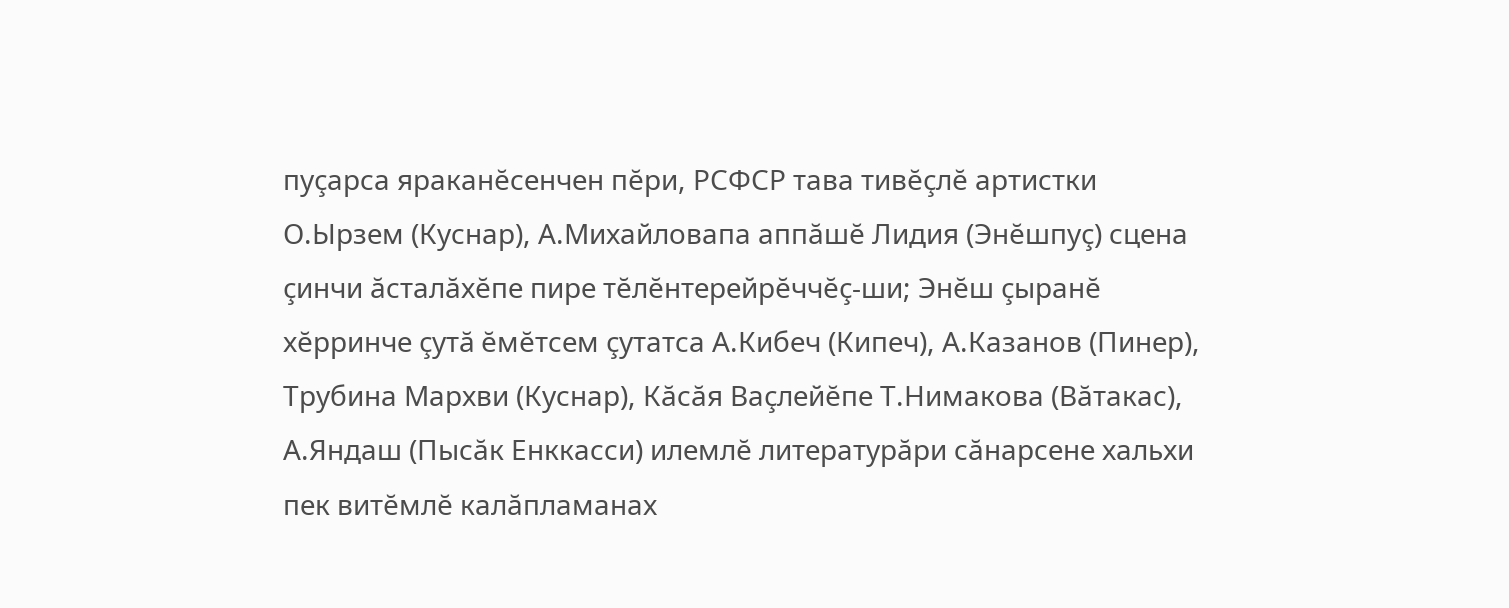пуçарса яраканĕсенчен пĕри, РСФСР тава тивĕçлĕ артистки О.Ырзем (Куснар), А.Михайловапа аппăшĕ Лидия (Энĕшпуç) сцена çинчи ăсталăхĕпе пире тĕлĕнтерейрĕччĕç-ши; Энĕш çыранĕ хĕрринче çутă ĕмĕтсем çутатса А.Кибеч (Кипеч), А.Казанов (Пинер), Трубина Мархви (Куснар), Кăсăя Ваçлейĕпе Т.Нимакова (Вăтакас), А.Яндаш (Пысăк Енккасси) илемлĕ литературăри сăнарсене хальхи пек витĕмлĕ калăпламанах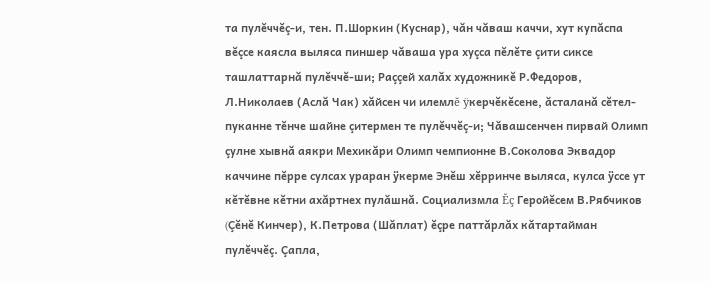та пулĕччĕç-и, тен. П.Шоркин (Куснар), чăн чăваш каччи, хут купăспа вĕçсе каясла выляса пиншер чăваша ура хуçса пĕлĕте çити сиксе ташлаттарнă пулĕччĕ-ши; Раççей халăх художникĕ Р.Федоров, Л.Николаев (Аслă Чак) хăйсен чи илемлĕ ÿкерчĕкĕсене, ăсталанă сĕтел-пуканне тĕнче шайне çитермен те пулĕччĕç-и; Чăвашсенчен пирвай Олимп çулне хывнă аякри Мехикăри Олимп чемпионне В.Соколова Эквадор каччине пĕрре сулсах ураран ÿкерме Энĕш хĕрринче выляса, кулса ÿссе ут кĕтĕвне кĕтни ахăртнех пулăшнă. Социализмла Ĕç Геройĕсем В.Рябчиков (Çĕнĕ Кинчер), К.Петрова (Шăплат) ĕçре паттăрлăх кăтартайман пулĕччĕç. Çапла,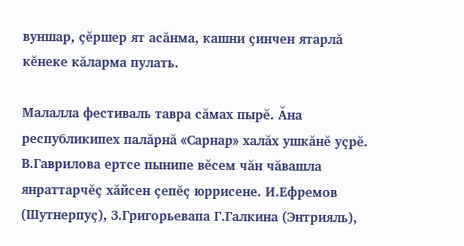вуншар, çĕршер ят асăнма, кашни çинчен ятарлă кĕнеке кăларма пулать.

Малалла фестиваль тавра сăмах пырĕ. Ăна республикипех палăрнă «Сарнар» халăх ушкăнĕ уçрĕ. В.Гаврилова ертсе пынипе вĕсем чăн чăвашла янраттарчĕç хăйсен çепĕç юррисене. И.Ефремов (Шутнерпуç), З.Григорьевапа Г.Галкина (Энтрияль),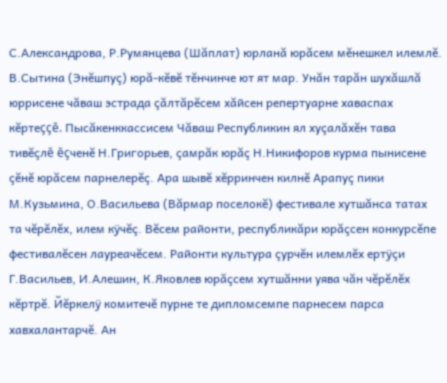С.Александрова, Р.Румянцева (Шăплат) юрланă юрăсем мĕнешкел илемлĕ. В.Сытина (Энĕшпуç) юрă-кĕвĕ тĕнчинче ют ят мар. Унăн тарăн шухăшлă юррисене чăваш эстрада çăлтăрĕсем хăйсен репертуарне хаваспах кĕртеççĕ. Пысăкенккассисем Чăваш Республикин ял хуçалăхĕн тава тивĕçлĕ ĕçченĕ Н.Григорьев, çамрăк юрăç Н.Никифоров курма пынисене çĕнĕ юрăсем парнелерĕç. Ара шывĕ хĕрринчен килнĕ Арапуç пики М.Кузьмина, О.Васильева (Вăрмар поселокĕ) фестивале хутшăнса татах та чĕрĕлĕх, илем кÿчĕç. Вĕсем районти, республикăри юрăçсен конкурсĕпе фестивалĕсен лауреачĕсем. Районти культура çурчĕн илемлĕх ертÿçи Г.Васильев, И.Алешин, К.Яковлев юрăçсем хутшăнни уява чăн чĕрĕлĕх кĕртрĕ. Йĕркелÿ комитечĕ пурне те дипломсемпе парнесем парса хавхалантарчĕ. Ан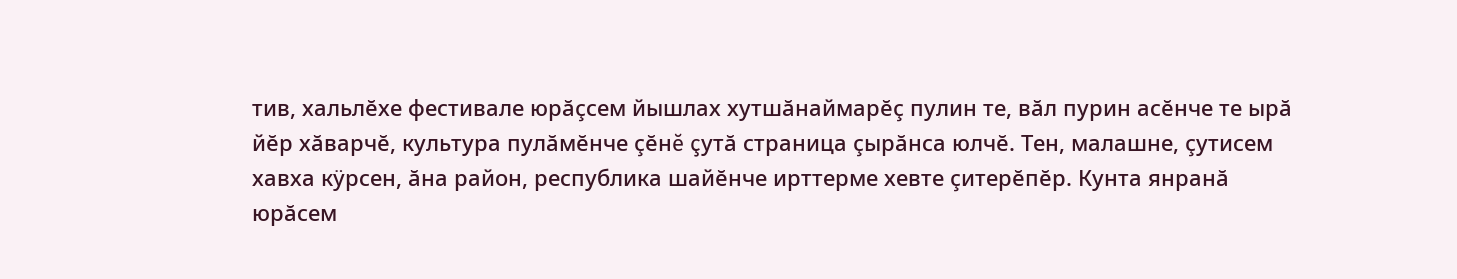тив, хальлĕхе фестивале юрăçсем йышлах хутшăнаймарĕç пулин те, вăл пурин асĕнче те ырă йĕр хăварчĕ, культура пулăмĕнче çĕнĕ çутă страница çырăнса юлчĕ. Тен, малашне, çутисем хавха кÿрсен, ăна район, республика шайĕнче ирттерме хевте çитерĕпĕр. Кунта янранă юрăсем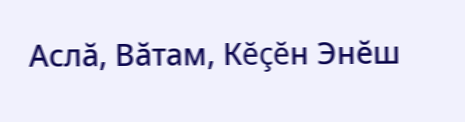Аслă, Вăтам, Кĕçĕн Энĕш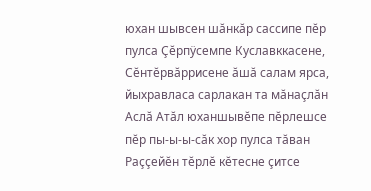юхан шывсен шăнкăр сассипе пĕр пулса Çĕрпÿсемпе Куславккасене, Сĕнтĕрвăррисене ăшă салам ярса, йыхравласа сарлакан та мăнаçлăн Аслă Атăл юханшывĕпе пĕрлешсе пĕр пы-ы-ы-сăк хор пулса тăван Раççейĕн тĕрлĕ кĕтесне çитсе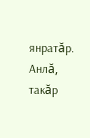янратăр. Анлă, такăр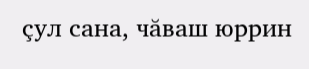çул сана, чăваш юррин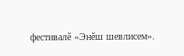фестивалĕ «Энĕш шевлисем».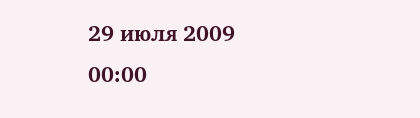29 июля 2009
00:00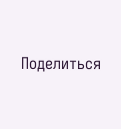Поделиться